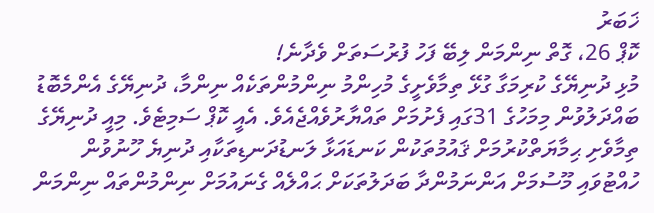ޚަބަރު
ކޮޕް 26، ގޮތް ނިންމަން ލިބޭ ފަހު ފުރުސަތަށް ވެދާނެ!
މުޅި ދުނިޔޭގެ ކުރިމަގާ ގުޅޭ ތިމާވެށީގެ މުހިންމު ނިންމުންތަކެއް ނިންމާ، ދުނިޔޭގެ އެންމެބޮޑު ބައްދަލުވުން މިމަހުގެ 31ގައި ފެށުމަށް ތައްޔާރުވެއްޖެއެވެ. އެއީ ކޮޕް ސަމިޓެވެ. މިއީ ދުނިޔޭގެ ތިމާވެށި ޙިމާޔަތްކުރުމަށް ޤައުމުތަކުން ކަނޑައަޅާ ލަނޑުދަނޑިތަކާއި ދުނިޔެ ހޫނުވުން ހުއްޓުވައި މޫސުމަށް އަންނަމުންދާ ބަދަލުތަކަށް ޙައްލެއް ގެނައުމަށް ނިންމުންތައް ނިންމަން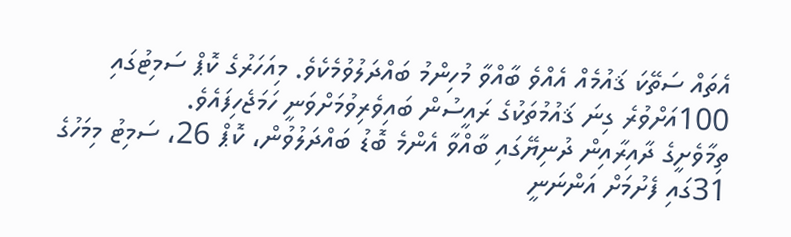އެތައް ސަތޭކަ ޤައުމެއް އެއްވެ ބާއްވާ މުހިންމު ބައްދަލުވުމެކެވެ. މިއަހަރުގެ ކޮޕް ސަމިޓުގައި 100އަށްވުރެ ގިނަ ޤައުމުތަކުގެ ރައީސުން ބައިވެރިވުމަށްވަނީ ހަމަޖެހިފައެވެ.
ތިމާވެށީގެ ދާއިރާއިން ދުނިޔޭގައި ބާއްވާ އެންމެ ބޮޑު ބައްދަލުވުން، ކޮޕް 26، ސަމިޓު މިމަހުގެ 31ގައި ފެށުމަށް އަންނަނީ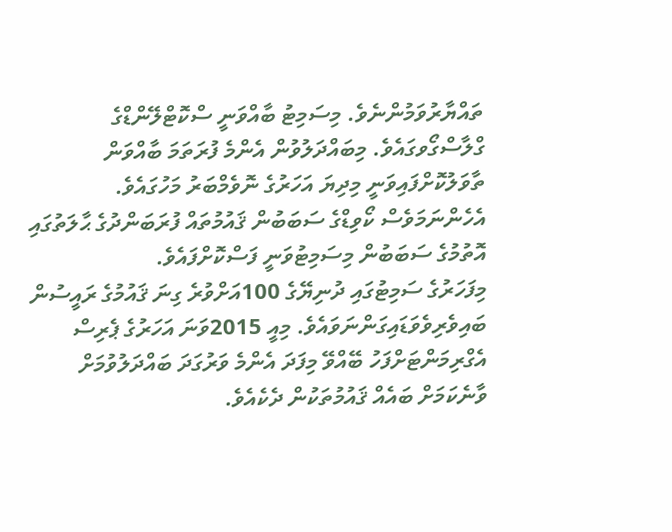ތައްޔާރުވަމުންނެވެ. މިސަމިޓު ބާއްވަނީ ސްކޮޓްލޭންޑްގެ ގްލާސްގޯވގައެވެ. މިބައްދަލުވުން އެންމެ ފުރަތަމަ ބާއްވަން ތާވަލުކޮށްފައިވަނީ މިދިޔަ އަހަރުގެ ނޮވެމްބަރު މަހުގައެވެ. އެހެންނަމަވެސް ކޯވިޑްގެ ސަބަބުން ޤައުމުތައް ފުރަބަންދުގެ ޙާލަތުގައި އޮތުމުގެ ސަބަބުން މިސަމިޓުވަނީ ފަސްކޮށްފައެވެ.
މިފަހަރުގެ ސަމިޓުގައި ދުނިޔޭގެ 100އަށްވުރެ ގިނަ ޤައުމުގެ ރައީސުން ބައިވެރިވެވަޑައިގަންނަވައެވެ. މިއީ 2015ވަނަ އަހަރުގެ ޕެރިސް އެގްރިމަންޓަށްފަހު ބޭއްވޭ މިފަދަ އެންމެ ވަރުގަދަ ބައްދަލުވުމަށް ވާނެކަމަށް ބައެއް ޤައުމުތަކުން ދެކެއެވެ.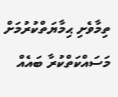ތިމާވެށި ޙިމާޔަތްކުރުމަށް މަސައްކަތްކުރާ ބައެއް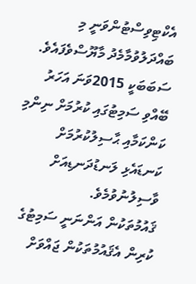އެކްޓިވިސްޓުންވަނީ މި ބައްދަލުވުމާމެދު މާޔޫސްވެފައެވެ. ސަބަބަކީ 2015ވަނަ އަހަރު ބޭއްވި ސަމިޓުގައި ކުރުމަށް ނިންމި ކަންކަމާއި ޙާސިލުކުރުމަށް ކަނޑައެޅި ލަނޑުދަނޑިއަށް ވާސިލުނުވުމެވެ.
ޤައުމުތަކުން އަންނަނީ ސަމިޓުގެ ކުރިން އެޤައުމުތަކުން ޖައްވަށް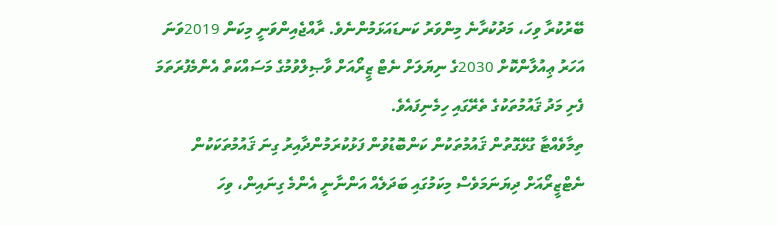ބޭރުކުރާ ވިހަ، މަދުކުރާނެ މިންވަރު ކަނޑައަޅަމުންނެވެ. ރާއްޖެއިންވަނީ މިކަން 2019ވަނަ އަހަރު ޢިއުލާންކޮށް 2030ގެ ނިޔަލަށް ނެޓް ޒީރޯއަށް ވާޞިލްވުމުގެ މަސައްކަތް އެންމެފުރަތަމަ ފެށި މަދު ޤައުމުތަކުގެ ތެރޭގައި ހިމެނިފައެވެ.
ތިމާވެއްޓާ ގުޅޭގޮތުން ޤައުމުތަކުން ކަންބޮޑުވުން ފަޅުކުރަމުންދާއިރު ގިނަ ޤައުމުތަކަކުން ނެޓްޒީރޯއަށް ދިޔަނަމަވެސް މިކަމުގައި ބަދަލެއް އަންނާނީ އެންމެ ގިނައިން، ވިހަ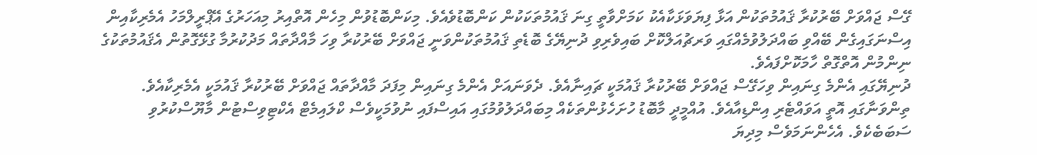ގޭސް ޖައްވަށް ބޭރުކުރާ ޤައުމުތަކުން އަޅާ ފިޔަވަޅަކާއެކު ކަމަށްވާތީ ގިނަ ޤައުމުތަކަކުން ކަންބޮޑުވެއެވެ. މިކަންބޮޑުވުން މިހެން އޮތްއިރު މިއަހަރުގެ އޭޕްރީލްމަހު އެމެރިކާއިން އިސްނަގައިގެން ބޭއްވި ބައްދަލުވުމެއްގައި ވަރޗުއަލްކޮށް ބައިވެރިވި ދުނިޔޭގެ ބޮޑެތި ޤައުމުތަކުންވަނީ ޖައްވަށް ބޭރުކުރާ ވިހަ މާއްދާތައް މަދުކުރުމާ ގުޅޭގޮތުން އެޤައުމުތަކުގެ ނިންމުން އޮތްގޮތް ހާމަކޮށްފައެވެ.
ދުނިޔޭގައި އެންމެ ގިނައިން ވިހަގޭސް ޖައްވަށް ބޭރުކުރާ ޤައުމަކީ ޗައިނާއެވެ. ދެވަނައަށް އެންމެ ގިނައިން މިފަދަ މާއްދާތައް ޖައްވަށް ބޭރުކުރާ ޤައުމަކީ އެމެރިކާއެވެ. ތިންވަނާގައި އޮތީ އަވައްޓެރި އިންޑިއާއެވެ. އުއްމީދީ މާބޮޑު ހުށަހެޅުންތަކެއް މިބައްދަލުވުމުގައި އައިސްފައި ނުވުމަކީވެސް ކްލައިމެޓް އެކްޓިވިސްޓުން މާޔޫސްކުރުވި ސަބަބެކެވެ. އެހެންނަމަވެސް މިދިޔަ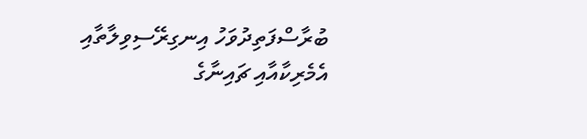ބުރާސްފަތިދުވަހު އިނގިރޭސިވިލާތާއި އެމެރިކާއާއި ޗައިނާގެ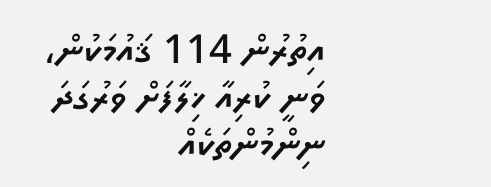އިތުރުން 114 ޤައުމަކުން، ވަނީ ކުރިއާ ޚިލާފަށް ވަރުގަދަ ނިންމުންތަކެއް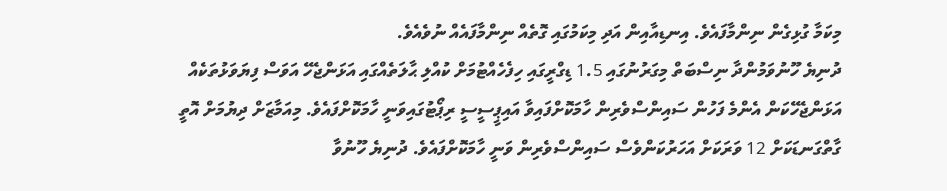މިކަމާ ގުޅިގެން ނިންމާފައެވެ. އިނޑިއާއިން އަދި މިކަމުގައި ގޮތެއް ނިންމާފައެއް ނުވެއެވެ.
ދުނިޔެ ހޫނުވަމުންދާ ނިސްބަތް މިގަރުނުގައި 1.5 ޑިގްރީގައި ހިފެހެއްޓުމަށް ކުއްލި ޙާލަތެއްގައި އަޅަންޖެހޭ އަވަސް ފިޔަވަޅުތަކެއް އަޅަންޖެހޭކަން އެންމެ ފަހުން ސައިންސްވެރިން ހާމަކޮށްފައިވާ އައިޕީސީސީ ރިޕޯޓުގައިވަނީ ހާމަކޮށްފައެވެ. މިއަމާޒަށް ދިޔުމަށް އޮތީ ގާތްގަނޑަކަށް 12 ވަރަކަށް އަހަރުކަންވެސް ސައިންސްވެރިން ވަނީ ހާމަކޮށްފައެވެ. ދުނިޔެ ހޫނުވާ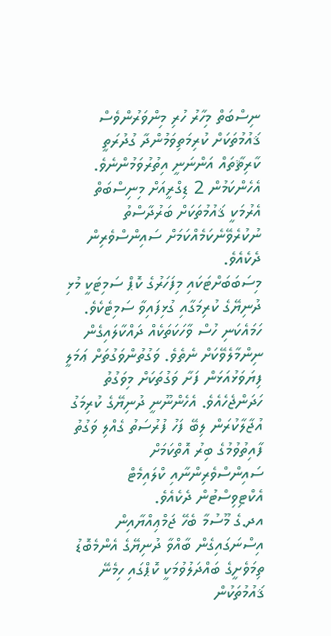ނިސްބަތް މިހާރު ހުރި މިންވަރުންވެސް ޤައުމުތަކަށް ކުރިމަތިވަމުންދާ ގުދުރަތީ ކާރިޘާތައް އަންނަނީ އިތުރުވަމުންނެވެ. އެހެންކަމުން 2 ޑިގްރީއަށް މިނިސްބަތް އެރުމަކީ ޤައުމުތަކަށް ބަރުދާސްތު ނުކުރެވޭނެކަމެއްކަމަށް ސައިންސްވެރިން ދެކެއެވެ.
މިސަބަބަށްޓަކައި މިފަހަރުގެ ކޮޕް ސަމިޓަކީ މުޅި ދުނިޔޭގެ ކުރިމަގާއި ގުޅިފައިވާ ސަމިޓެކެވެ. ހަމައެކަނި ހުސް ވާހަކަތަކެއް ދައްކާލައިގެން ނިންމާލެވޭކަށް ނެތެވެ. ވަގުތުންވަގުތަށް ޢަމަލީ ފިޔަވަޅުއަޅަން ފަށާ ވަގުތަކަށް މިވަގުތު ހަދަންޖެހެއެވެ. އެހެންނޫނީ ދުނިޔޭގެ ކުރިމަގު އުޖާލާކުރަން ލިބޭ ފަހު ފުރުސަތު ގެއްލި ވަގުތު ފާއިތުވުމުގެ ބިރު އޮތްކަމަށް ސައިންސްވެރިންނާއި ކްލައިމެޓް އެކްޓިވިސްޓުން ދެކެއެވެ.
އދ.ގެ މޫސުމާ ބެހޭ ޖަމްޢިއްޔާއިން އިސްނަގައިގެން ބާއްވާ ދުނިޔޭގެ އެންމެބޮޑު ތިމަވެށީގެ ބައްދަލުވުމަކީ ކޮޕްގައި ހިމެނޭ ޤައުމުތަކުން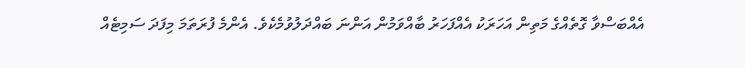އެއްބަސްވާ ގޮތެއްގެ މަތިން އަހަރަކު އެއްފަހަރު ބާއްވަމުން އަންނަ ބައްދަލުވުމެކެވެ. އެންމެ ފުރަތަމަ މިފަދަ ސަމިޓެއް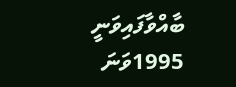ބާއްވާފައިވަނީ 1995ވަނަ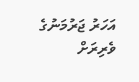އަހަރު ޖަރުމަނުގެ ވެރިރަށް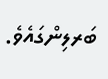ބަރލިންގައެވެ.